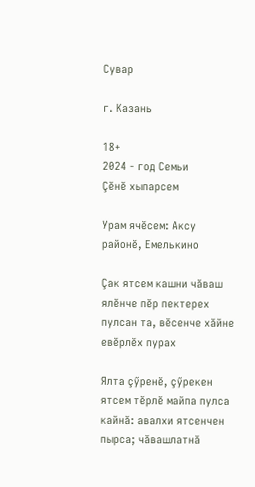Сувар

г. Казань

18+
2024 - год Семьи
Çӗнӗ хыпарсем

Урам ячӗсем: Аксу районӗ, Емелькино

Çак ятсем кашни чăваш ялӗнче пӗр пектерех пулсан та, вӗсенче хăйне евӗрлӗх пурах

Ялта çӳренӗ, çӳрекен ятсем тӗрлӗ майпа пулса кайнă: авалхи ятсенчен пырса; чăвашлатнă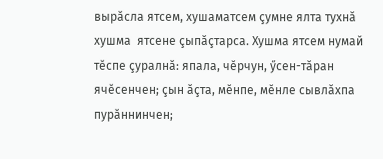вырăсла ятсем, хушаматсем çумне ялта тухнă хушма  ятсене çыпăçтарса. Хушма ятсем нумай тӗспе çуралнă: япала, чӗрчун, ӳсен-тăран ячӗсенчен; çын ăçта, мӗнпе, мӗнле сывлăхпа пурăннинчен;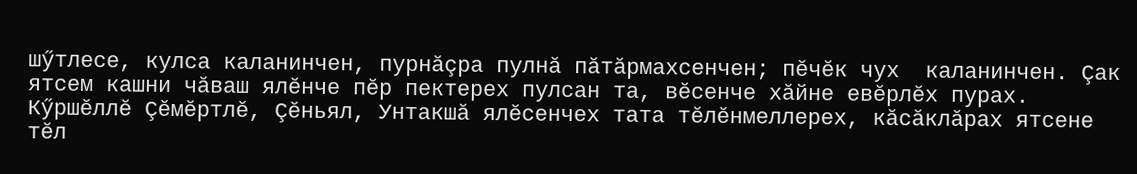шӳтлесе, кулса каланинчен, пурнăçра пулнă пăтăрмахсенчен; пӗчӗк чух  каланинчен. Çак ятсем кашни чăваш ялӗнче пӗр пектерех пулсан та, вӗсенче хăйне евӗрлӗх пурах. Кӳршӗллӗ Çӗмӗртлӗ, Çӗньял, Унтакшă ялӗсенчех тата тӗлӗнмеллерех, кăсăклăрах ятсене тӗл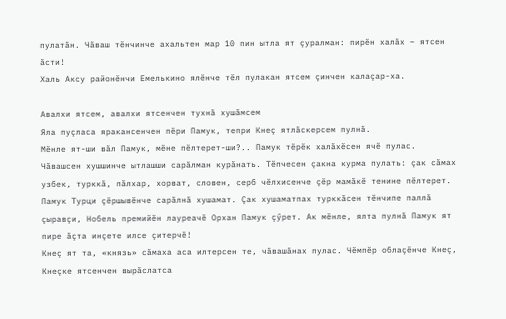пулатăн. Чăваш тӗнчинче ахальтен мар 10 пин ытла ят çуралман: пирӗн халăх – ятсен ăсти!
Халь Аксу районӗнчи Емелькино ялӗнче тӗл пулакан ятсем çинчен калаçар-ха.

Авалхи ятсем, авалхи ятсенчен тухнă хушăмсем
Яла пуçласа яракансенчен пӗри Памук, тепри Кнеç ятлăскерсем пулнă.
Мӗнле ят-ши вăл Памук, мӗне пӗлтерет-ши?.. Памук тӗрӗк халăхӗсен ячӗ пулас. Чăвашсен хушшинче ытлашши сарăлман курăнать. Тӗпчесен çакна курма пулать: çак сăмах узбек, турккă, пăлхар, хорват, словен, серб чӗлхисенче çӗр мамăкӗ тенине пӗлтерет. Памук Турци çӗршывӗнче сарăлнă хушамат. Çак хушаматпах турккăсен тӗнчипе паллă çыравçи, Нобель премийӗн лауреачӗ Орхан Памук çӳрет. Ак мӗнле, ялта пулнă Памук ят пире ăçта инçете илсе çитерчӗ!
Кнеç ят та, «князь» сăмаха аса илтерсен те, чăвашăнах пулас. Чӗмпӗр облаçӗнче Кнеç, Кнеçке ятсенчен вырăслатса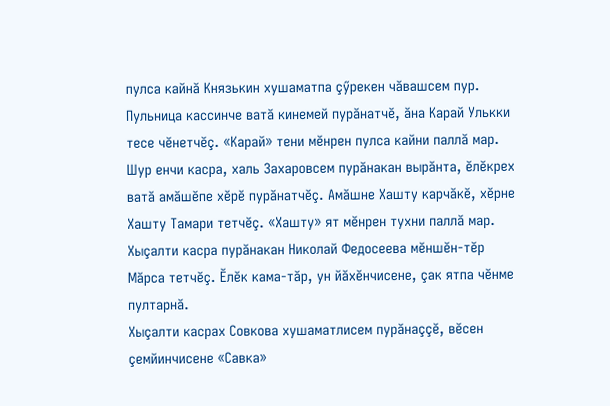пулса кайнă Князькин хушаматпа çӳрекен чăвашсем пур.
Пульница кассинче ватă кинемей пурăнатчӗ, ăна Карай Улькки тесе чӗнетчӗç. «Карай» тени мӗнрен пулса кайни паллă мар.
Шур енчи касра, халь Захаровсем пурăнакан вырăнта, ӗлӗкрех ватă амăшӗпе хӗрӗ пурăнатчӗç. Амăшне Хашту карчăкӗ, хӗрне Хашту Тамари тетчӗç. «Хашту» ят мӗнрен тухни паллă мар.
Хыçалти касра пурăнакан Николай Федосеева мӗншӗн-тӗр Мăрса тетчӗç. Ӗлӗк кама-тăр, ун йăхӗнчисене, çак ятпа чӗнме пултарнă.
Хыçалти касрах Совкова хушаматлисем пурăнаççӗ, вӗсен çемйинчисене «Савка»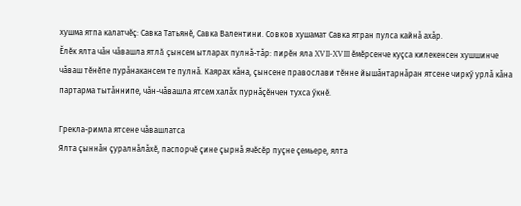хушма ятпа калатчӗç: Савка Татьянӗ, Савка Валентини. Совков хушамат Савка ятран пулса кайнă ахăр.
Ӗлӗк ялта чăн чăвашла ятлă çынсем ытларах пулнă-тăр: пирӗн яла XVII-XVIII ӗмӗрсенче куçса килекенсен хушшинче чăваш тӗнӗпе пурăнакансем те пулнă. Каярах кăна, çынсене православи тӗнне йышăнтарнăран ятсене чиркӳ урлă кăна партарма тытăннипе, чăн-чăвашла ятсем халăх пурнăçӗнчен тухса ӳкнӗ.

Грекла-римла ятсене чăвашлатса
Ялта çыннăн çуралнăлăхӗ, паспорчӗ çине çырнă ячӗсӗр пуçне çемьере, ялта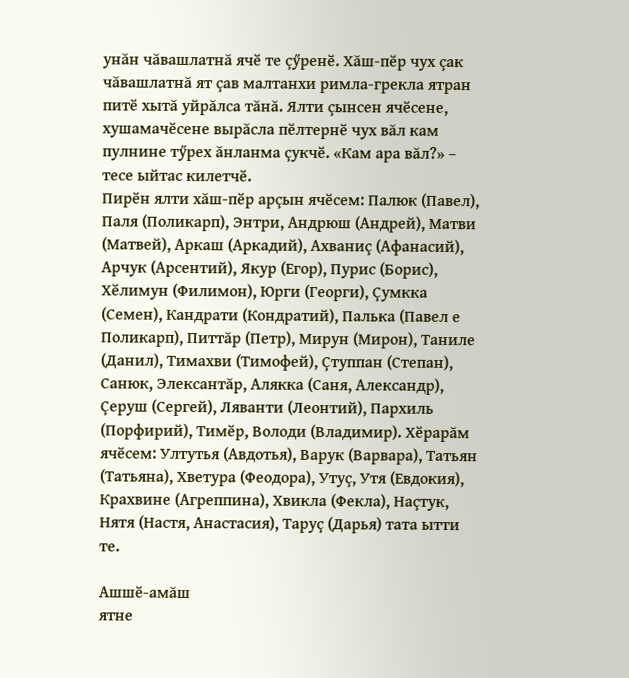унăн чăвашлатнă ячӗ те çӳренӗ. Хăш-пӗр чух çак чăвашлатнă ят çав малтанхи римла-грекла ятран питӗ хытă уйрăлса тăнă. Ялти çынсен ячӗсене, хушамачӗсене вырăсла пӗлтернӗ чух вăл кам пулнине тӳрех ăнланма çукчӗ. «Кам ара вăл?» – тесе ыйтас килетчӗ.
Пирӗн ялти хăш-пӗр арçын ячӗсем: Палюк (Павел), Паля (Поликарп), Энтри, Андрюш (Андрей), Матви (Матвей), Аркаш (Аркадий), Ахваниç (Афанасий), Арчук (Арсентий), Якур (Егор), Пурис (Борис), Хӗлимун (Филимон), Юрги (Георги), Çумкка (Семен), Кандрати (Кондратий), Палька (Павел е Поликарп), Питтăр (Петр), Мирун (Мирон), Таниле (Данил), Тимахви (Тимофей), Çтуппан (Степан), Санюк, Элексантăр, Алякка (Саня, Александр), Çеруш (Сергей), Ляванти (Леонтий), Пархиль (Порфирий), Тимӗр, Володи (Владимир). Хӗрарăм ячӗсем: Ултутья (Авдотья), Варук (Варвара), Татьян (Татьяна), Хветура (Феодора), Утуç, Утя (Евдокия), Крахвине (Агреппина), Хвикла (Фекла), Наçтук, Нятя (Настя, Анастасия), Таруç (Дарья) тата ытти те.

Ашшӗ-амăш
ятне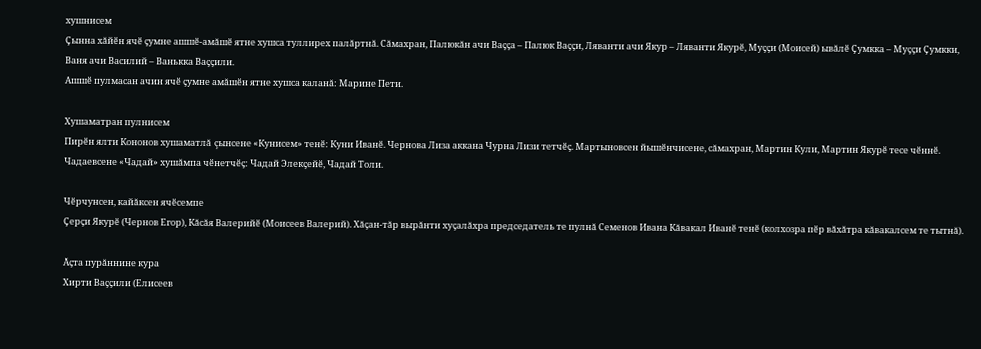хушнисем
Çынна хăйӗн ячӗ çумне ашшӗ-амăшӗ ятне хушса туллирех палăртнă. Сăмахран, Палюкăн ачи Ваççа – Палюк Ваççи, Ляванти ачи Якур – Ляванти Якурӗ, Муççи (Моисей) ывăлӗ Çумкка – Муççи Çумкки, Ваня ачи Василий – Ванькка Ваççили.
Ашшӗ пулмасан ачин ячӗ çумне амăшӗн ятне хушса каланă: Марине Пети.

Хушаматран пулнисем
Пирӗн ялти Кононов хушаматлă çынсене «Кунисем» тенӗ: Куни Иванӗ. Чернова Лиза аккана Чурна Лизи тетчӗç. Мартыновсен йышӗнчисене, сăмахран, Мартин Кули, Мартин Якурӗ тесе чӗннӗ. Чадаевсене «Чадай» хушăмпа чӗнетчӗç: Чадай Элекçейӗ, Чадай Толи.

Чӗрчунсен, кайăксен ячӗсемпе
Çерçи Якурӗ (Чернов Егор), Кăсăя Валерийӗ (Моисеев Валерий). Хăçан-тăр вырăнти хуçалăхра председатель те пулнă Семенов Ивана Кăвакал Иванӗ тенӗ (колхозра пӗр вăхăтра кăвакалсем те тытнă).

Ăçта пурăннине кура
Хирти Ваççили (Елисеев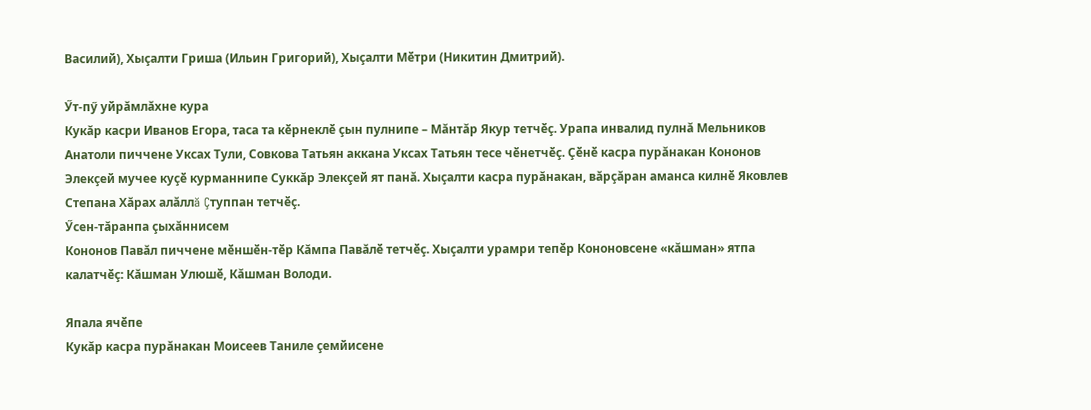Василий), Хыçалти Гриша (Ильин Григорий), Хыçалти Мӗтри (Никитин Дмитрий).

Ӳт-пӳ уйрăмлăхне кура
Кукăр касри Иванов Егора, таса та кӗрнеклӗ çын пулнипе – Мăнтăр Якур тетчӗç. Урапа инвалид пулнă Мельников Анатоли пиччене Уксах Тули, Совкова Татьян аккана Уксах Татьян тесе чӗнетчӗç. Çӗнӗ касра пурăнакан Кононов Элекçей мучее куçӗ курманнипе Суккăр Элекçей ят панă. Хыçалти касра пурăнакан, вăрçăран аманса килнӗ Яковлев Степана Хăрах алăллă Çтуппан тетчӗç.
Ӳсен-тăранпа çыхăннисем
Кононов Павăл пиччене мӗншӗн-тӗр Кăмпа Павăлӗ тетчӗç. Хыçалти урамри тепӗр Кононовсене «кăшман» ятпа калатчӗç: Кăшман Улюшӗ, Кăшман Володи.

Япала ячӗпе
Кукăр касра пурăнакан Моисеев Таниле çемйисене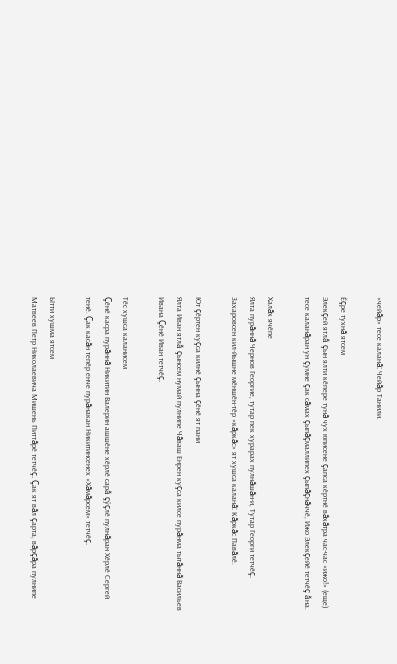«чейăр» тесе каланă: Чейăр Танили.

Ӗçре тухнă ятсем
Элекçей ятлă çын ялти кӗпере тунă чух юписене çапса кӗртнӗ вăхăтра час-час «ижо!» (еще) тесе каланăран ун çумне çак сăмах çыпăçмаллипех çыпăçнăччӗ, Ижо Элекçейӗ тетчӗç ăна.

Халăх ячӗпе
Ялта пурăннă Чернов Георгие, тутар пек хурарах пулнăшăн-и, Тутар Георги тетчӗç. Захаровсен кил-йышне мӗншӗн-тӗр «кăркăс» ят хушса каланă: Кăркăс Павăлӗ.

Ют çӗртен куçса килнӗ çынна çӗнӗ ят пани
Ялта Иван ятлă çынсем нумай пулнипе Чăваш Енрен куçса килсе пурăнма тытăннă Васильев Ивана Çӗнӗ Иван тетчӗç.

Тӗс хушса каланисем
Çӗнӗ касра пурăннă Никитин Валерин ашшӗне хӗрлӗ сарă çӳçлӗ пулнăран Хӗрлӗ Сергей тенӗ. Çак касăн тепӗр енче пурăнакан Никитинсенех «Хăмăрсем» тетчӗç.

Ытти хушма ятсем
Матвеев Петр Николаевича Мишень Питтăрӗ тетчӗç. Çак ят вăл çарта, вăрçăра пулнипе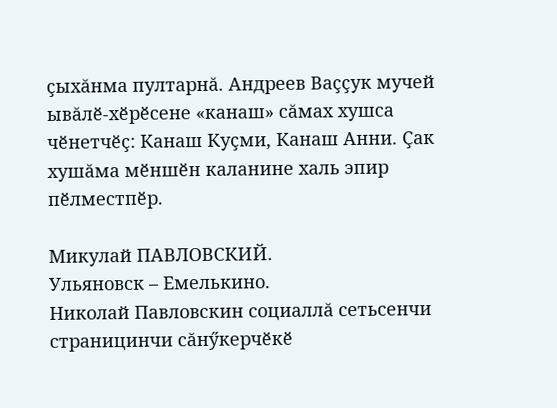çыхăнма пултарнă. Андреев Ваççук мучей ывăлӗ-хӗрӗсене «канаш» сăмах хушса чӗнетчӗç: Канаш Куçми, Канаш Анни. Çак хушăма мӗншӗн каланине халь эпир пӗлместпӗр.

Микулай ПАВЛОВСКИЙ.
Ульяновск – Емелькино.
Николай Павловскин социаллă сетьсенчи страницинчи сăнӳкерчӗкӗ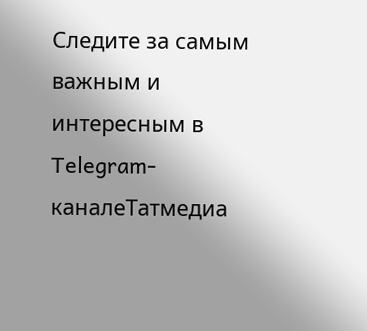Следите за самым важным и интересным в Telegram-каналеТатмедиа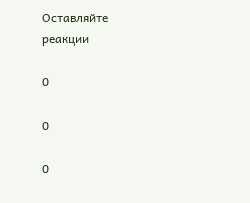Оставляйте реакции

0

0

0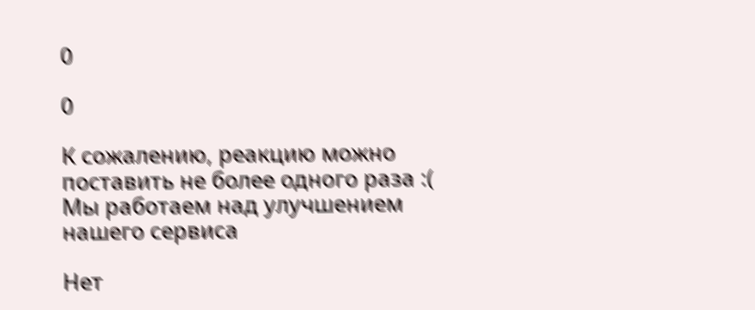0

0

К сожалению, реакцию можно поставить не более одного раза :(
Мы работаем над улучшением нашего сервиса

Нет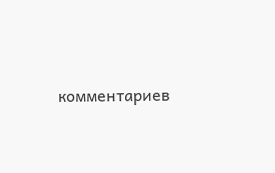комментариев